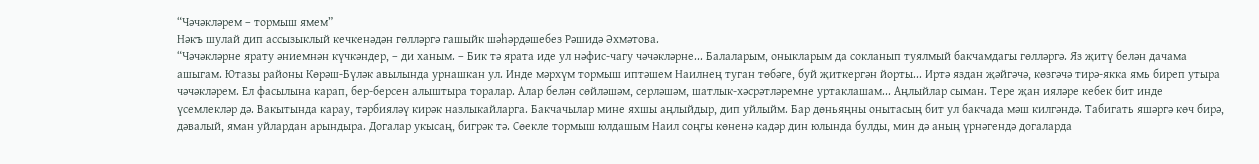“Чәчәкләрем – тормыш ямем”
Нәкъ шулай дип ассызыклый кечкенәдән гөлләргә гашыйк шәһәрдәшебез Рәшидә Әхмәтова.
“Чәчәкләрне ярату әниемнән күчкәндер, – ди ханым. – Бик тә ярата иде ул нәфис-чагу чәчәкләрне... Балаларым, оныкларым да сокланып туялмый бакчамдагы гөлләргә. Яз җитү белән дачама ашыгам. Ютазы районы Көрәш-Бүләк авылында урнашкан ул. Инде мәрхүм тормыш иптәшем Наилнең туган төбәге, буй җиткергән йорты... Иртә яздан җәйгәчә, көзгәчә тирә-якка ямь биреп утыра чәчәкләрем. Ел фасылына карап, бер-берсен алыштыра торалар. Алар белән сөйләшәм, серләшәм, шатлык-хәсрәтләремне уртаклашам... Аңлыйлар сыман. Тере җан ияләре кебек бит инде үсемлекләр дә. Вакытында карау, тәрбияләү кирәк назлыкайларга. Бакчачылар мине яхшы аңлыйдыр, дип уйлыйм. Бар дөньяңны онытасың бит ул бакчада мәш килгәндә. Табигать яшәргә көч бирә, дәвалый, яман уйлардан арындыра. Догалар укысаң, бигрәк тә. Сөекле тормыш юлдашым Наил соңгы көненә кадәр дин юлында булды, мин дә аның үрнәгендә догаларда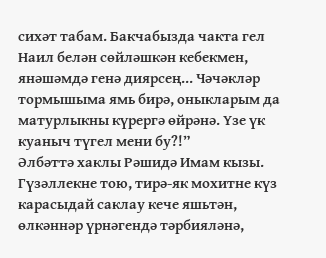сихәт табам. Бакчабызда чакта гел Наил белән сөйләшкән кебекмен, янәшәмдә генә диярсең... Чәчәкләр тормышыма ямь бирә, оныкларым да матурлыкны күрергә өйрәнә. Үзе үк куаныч түгел мени бу?!”
Әлбәттә хаклы Рәшидә Имам кызы. Гүзәллекне тою, тирә-як мохитне күз карасыдай саклау кече яшьтән, өлкәннәр үрнәгендә тәрбияләнә,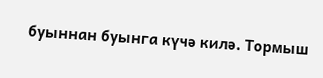буыннан буынга күчә килә. Тормыш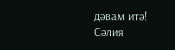дәвам итә!
Сәлия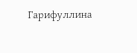Гарифуллина